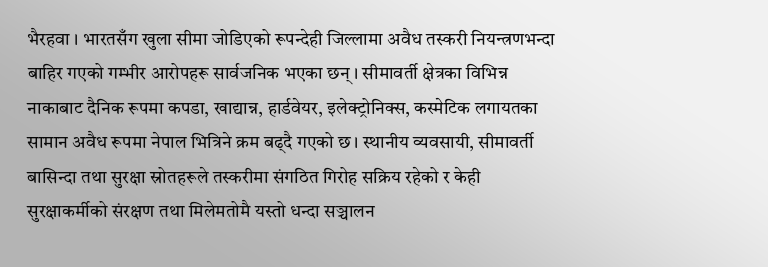भैरहवा । भारतसँग खुला सीमा जोडिएको रूपन्देही जिल्लामा अवैध तस्करी नियन्त्रणभन्दा बाहिर गएको गम्भीर आरोपहरू सार्वजनिक भएका छन्। सीमावर्ती क्षेत्रका विभिन्न नाकाबाट दैनिक रूपमा कपडा, खाद्यान्न, हार्डवेयर, इलेक्ट्रोनिक्स, कस्मेटिक लगायतका सामान अवैध रूपमा नेपाल भित्रिने क्रम बढ्दै गएको छ। स्थानीय व्यवसायी, सीमावर्ती बासिन्दा तथा सुरक्षा स्रोतहरूले तस्करीमा संगठित गिरोह सक्रिय रहेको र केही सुरक्षाकर्मीको संरक्षण तथा मिलेमतोमै यस्तो धन्दा सञ्चालन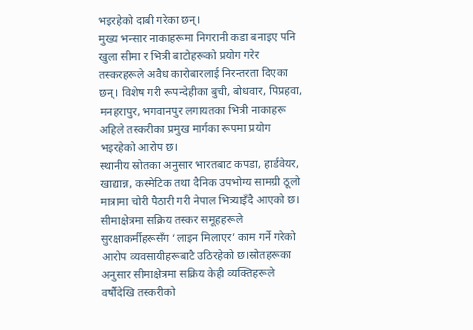भइरहेको दाबी गरेका छन्।
मुख्य भन्सार नाकाहरूमा निगरानी कडा बनाइए पनि खुला सीमा र भित्री बाटोहरूको प्रयोग गरेर तस्करहरूले अवैध कारोबारलाई निरन्तरता दिएका छन्। विशेष गरी रूपन्देहीका बुची, बोधवार, पिप्रहवा, मनहरापुर, भगवानपुर लगायतका भित्री नाकाहरू अहिले तस्करीका प्रमुख मार्गका रूपमा प्रयोग भइरहेको आरोप छ।
स्थानीय स्रोतका अनुसार भारतबाट कपडा, हार्डवेयर, खाद्यान्न, कस्मेटिक तथा दैनिक उपभोग्य सामग्री ठूलो मात्रामा चोरी पैठारी गरी नेपाल भित्र्याइँदै आएको छ। सीमाक्षेत्रमा सक्रिय तस्कर समूहहरूले सुरक्षाकर्मीहरूसँग ‘लाइन मिलाएर’ काम गर्ने गरेको आरोप व्यवसायीहरूबाटै उठिरहेको छ।स्रोतहरूका अनुसार सीमाक्षेत्रमा सक्रिय केही व्यक्तिहरूले वर्षौंदेखि तस्करीको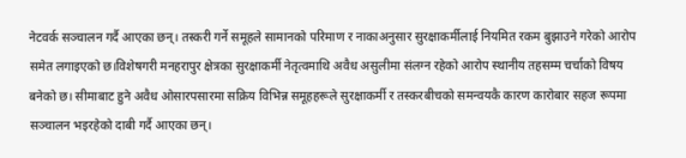नेटवर्क सञ्चालन गर्दै आएका छन्। तस्करी गर्ने समूहले सामानको परिमाण र नाकाअनुसार सुरक्षाकर्मीलाई नियमित रकम बुझाउने गरेको आरोप समेत लगाइएको छ।विशेषगरी मनहरापुर क्षेत्रका सुरक्षाकर्मी नेतृत्वमाथि अवैध असुलीमा संलग्न रहेको आरोप स्थानीय तहसम्म चर्चाको विषय बनेको छ। सीमाबाट हुने अवैध ओसारपसारमा सक्रिय विभिन्न समूहहरूले सुरक्षाकर्मी र तस्करबीचको समन्वयकै कारण कारोबार सहज रूपमा सञ्चालन भइरहेको दाबी गर्दै आएका छन्।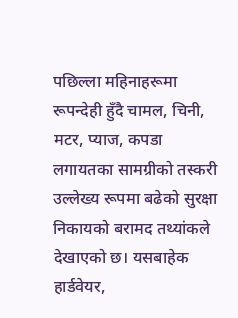पछिल्ला महिनाहरूमा रूपन्देही हुँदै चामल, चिनी, मटर, प्याज, कपडा लगायतका सामग्रीको तस्करी उल्लेख्य रूपमा बढेको सुरक्षा निकायको बरामद तथ्यांकले देखाएको छ। यसबाहेक हार्डवेयर,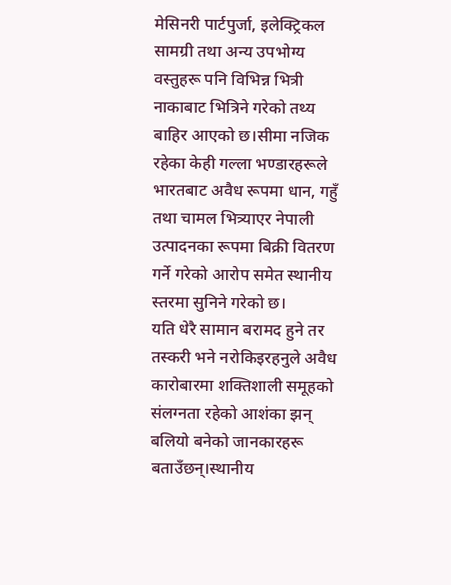मेसिनरी पार्टपुर्जा, इलेक्ट्रिकल सामग्री तथा अन्य उपभोग्य वस्तुहरू पनि विभिन्न भित्री नाकाबाट भित्रिने गरेको तथ्य बाहिर आएको छ।सीमा नजिक रहेका केही गल्ला भण्डारहरूले भारतबाट अवैध रूपमा धान, गहुँ तथा चामल भित्र्याएर नेपाली उत्पादनका रूपमा बिक्री वितरण गर्ने गरेको आरोप समेत स्थानीय स्तरमा सुनिने गरेको छ।
यति धेरै सामान बरामद हुने तर तस्करी भने नरोकिइरहनुले अवैध कारोबारमा शक्तिशाली समूहको संलग्नता रहेको आशंका झन् बलियो बनेको जानकारहरू बताउँछन्।स्थानीय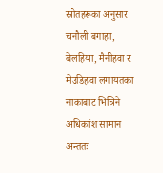स्रोतहरूका अनुसार चनौली बगाहा, बेलहिया, मैनीहवा र मेउडिहवा लगायतका नाकाबाट भित्रिने अधिकांश सामान अन्ततः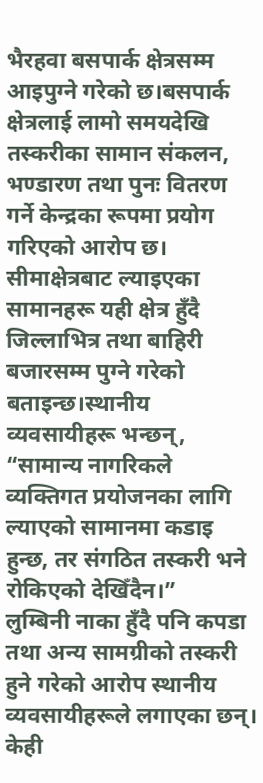भैरहवा बसपार्क क्षेत्रसम्म आइपुग्ने गरेको छ।बसपार्क क्षेत्रलाई लामो समयदेखि तस्करीका सामान संकलन, भण्डारण तथा पुनः वितरण गर्ने केन्द्रका रूपमा प्रयोग गरिएको आरोप छ। सीमाक्षेत्रबाट ल्याइएका सामानहरू यही क्षेत्र हुँदै जिल्लाभित्र तथा बाहिरी बजारसम्म पुग्ने गरेको बताइन्छ।स्थानीय व्यवसायीहरू भन्छन्, “सामान्य नागरिकले व्यक्तिगत प्रयोजनका लागि ल्याएको सामानमा कडाइ हुन्छ, तर संगठित तस्करी भने रोकिएको देखिँदैन।”
लुम्बिनी नाका हुँदै पनि कपडा तथा अन्य सामग्रीको तस्करी हुने गरेको आरोप स्थानीय व्यवसायीहरूले लगाएका छन्। केही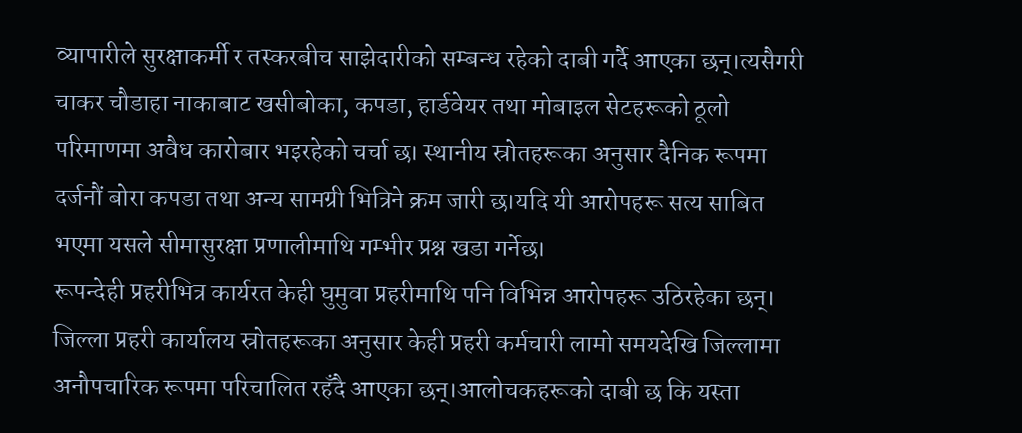व्यापारीले सुरक्षाकर्मी र तस्करबीच साझेदारीको सम्बन्ध रहेको दाबी गर्दै आएका छन्।त्यसैगरी चाकर चौडाहा नाकाबाट खसीबोका, कपडा, हार्डवेयर तथा मोबाइल सेटहरूको ठूलो परिमाणमा अवैध कारोबार भइरहेको चर्चा छ। स्थानीय स्रोतहरूका अनुसार दैनिक रूपमा दर्जनौं बोरा कपडा तथा अन्य सामग्री भित्रिने क्रम जारी छ।यदि यी आरोपहरू सत्य साबित भएमा यसले सीमासुरक्षा प्रणालीमाथि गम्भीर प्रश्न खडा गर्नेछ।
रूपन्देही प्रहरीभित्र कार्यरत केही घुमुवा प्रहरीमाथि पनि विभिन्न आरोपहरू उठिरहेका छन्। जिल्ला प्रहरी कार्यालय स्रोतहरूका अनुसार केही प्रहरी कर्मचारी लामो समयदेखि जिल्लामा अनौपचारिक रूपमा परिचालित रहँदै आएका छन्।आलोचकहरूको दाबी छ कि यस्ता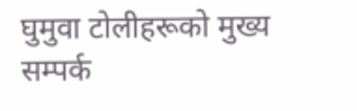घुमुवा टोलीहरूको मुख्य सम्पर्क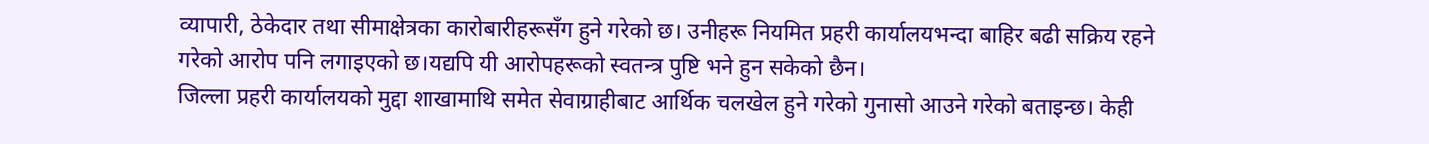व्यापारी, ठेकेदार तथा सीमाक्षेत्रका कारोबारीहरूसँग हुने गरेको छ। उनीहरू नियमित प्रहरी कार्यालयभन्दा बाहिर बढी सक्रिय रहने गरेको आरोप पनि लगाइएको छ।यद्यपि यी आरोपहरूको स्वतन्त्र पुष्टि भने हुन सकेको छैन।
जिल्ला प्रहरी कार्यालयको मुद्दा शाखामाथि समेत सेवाग्राहीबाट आर्थिक चलखेल हुने गरेको गुनासो आउने गरेको बताइन्छ। केही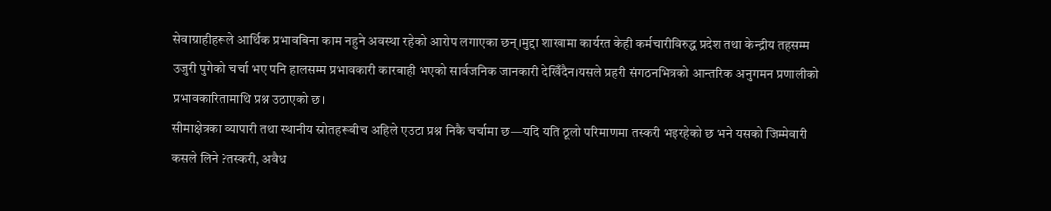सेवाग्राहीहरूले आर्थिक प्रभावबिना काम नहुने अवस्था रहेको आरोप लगाएका छन्।मुद्दा शाखामा कार्यरत केही कर्मचारीविरुद्ध प्रदेश तथा केन्द्रीय तहसम्म उजुरी पुगेको चर्चा भए पनि हालसम्म प्रभावकारी कारबाही भएको सार्वजनिक जानकारी देखिँदैन।यसले प्रहरी संगठनभित्रको आन्तरिक अनुगमन प्रणालीको प्रभावकारितामाथि प्रश्न उठाएको छ।
सीमाक्षेत्रका व्यापारी तथा स्थानीय स्रोतहरूबीच अहिले एउटा प्रश्न निकै चर्चामा छ—यदि यति ठूलो परिमाणमा तस्करी भइरहेको छ भने यसको जिम्मेवारी कसले लिने ?तस्करी, अवैध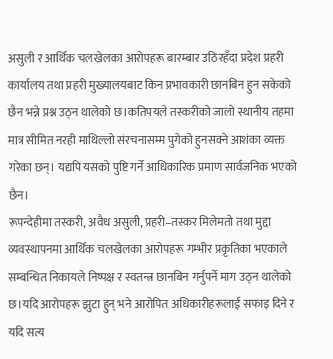असुली र आर्थिक चलखेलका आरोपहरू बारम्बार उठिरहँदा प्रदेश प्रहरी कार्यालय तथा प्रहरी मुख्यालयबाट किन प्रभावकारी छानबिन हुन सकेको छैन भन्ने प्रश्न उठ्न थालेको छ।कतिपयले तस्करीको जालो स्थानीय तहमा मात्र सीमित नरही माथिल्लो संरचनासम्म पुगेको हुनसक्ने आशंका व्यक्त गरेका छन्। यद्यपि यसको पुष्टि गर्ने आधिकारिक प्रमाण सार्वजनिक भएको छैन।
रूपन्देहीमा तस्करी, अवैध असुली, प्रहरी–तस्कर मिलेमतो तथा मुद्दा व्यवस्थापनमा आर्थिक चलखेलका आरोपहरू गम्भीर प्रकृतिका भएकाले सम्बन्धित निकायले निष्पक्ष र स्वतन्त्र छानबिन गर्नुपर्ने माग उठ्न थालेको छ।यदि आरोपहरू झुटा हुन् भने आरोपित अधिकारीहरूलाई सफाइ दिने र यदि सत्य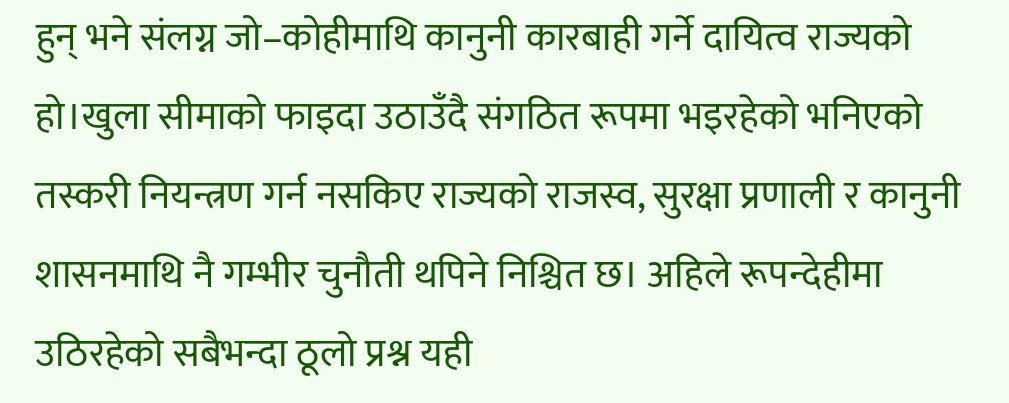हुन् भने संलग्न जो–कोहीमाथि कानुनी कारबाही गर्ने दायित्व राज्यको हो।खुला सीमाको फाइदा उठाउँदै संगठित रूपमा भइरहेको भनिएको तस्करी नियन्त्रण गर्न नसकिए राज्यको राजस्व, सुरक्षा प्रणाली र कानुनी शासनमाथि नै गम्भीर चुनौती थपिने निश्चित छ। अहिले रूपन्देहीमा उठिरहेको सबैभन्दा ठूलो प्रश्न यही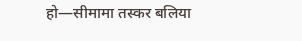हो—सीमामा तस्कर बलिया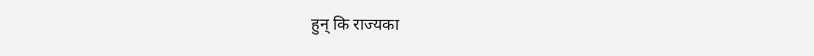हुन् कि राज्यका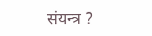संयन्त्र ?